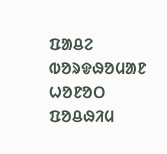ᱯᱟᱪᱮ ᱵᱚᱨᱫᱷᱚᱢᱟᱱ ᱦᱚᱱᱚᱛ
ᱯᱚᱪᱷᱤᱢ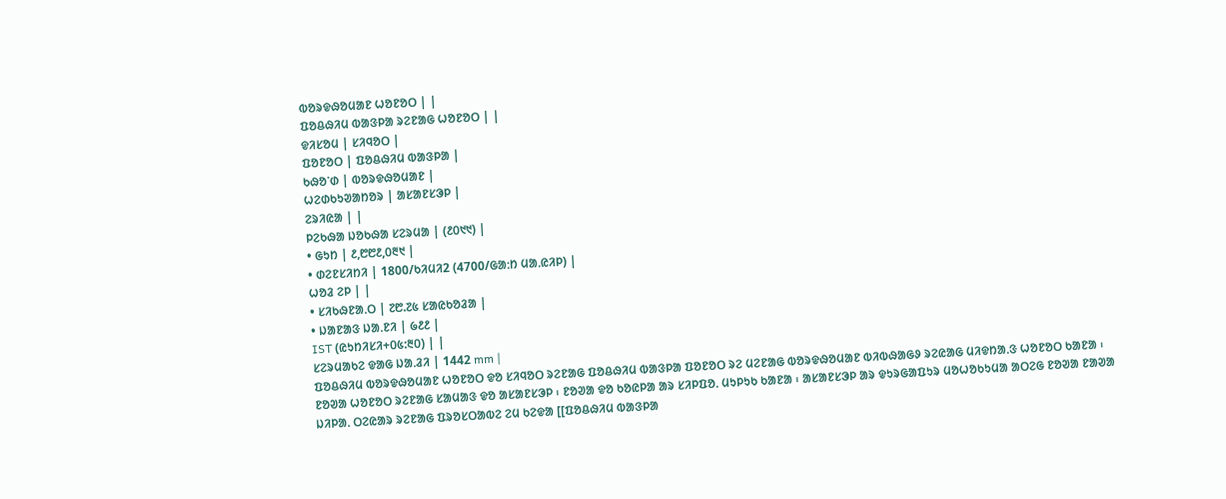ᱵᱚᱨᱫᱷᱚᱢᱟᱱ ᱦᱚᱱᱚᱛ | |
ᱯᱚᱪᱷᱤᱢ ᱵᱟᱝᱞᱟ ᱨᱮᱱᱟᱜ ᱦᱚᱱᱚᱛ | |
ᱫᱤᱥᱚᱢ | ᱥᱤᱧᱚᱛ |
ᱯᱚᱱᱚᱛ | ᱯᱚᱪᱷᱤᱢ ᱵᱟᱝᱞᱟ |
ᱠᱷᱚᱸᱰ | ᱵᱚᱨᱫᱷᱚᱢᱟᱱ |
ᱦᱮᱰᱠᱩᱣᱟᱴᱚᱨ | ᱟᱥᱟᱱᱥᱳᱞ |
ᱮᱨᱤᱭᱟ | |
ᱞᱮᱠᱷᱟ ᱡᱚᱠᱷᱟ ᱥᱮᱨᱢᱟ | (᱒᱐᱑᱑) |
• ᱜᱩᱴ | ᱒,᱘᱘᱒,᱐᱓᱑ |
• ᱰᱮᱱᱥᱤᱴᱤ | 1800/ᱠᱤᱢᱤ2 (4700/ᱜᱟᱺᱴ ᱢᱟᱹᱭᱤᱞ) |
ᱦᱚᱲ ᱮᱞ | |
• ᱥᱤᱠᱷᱱᱟᱹᱛ | ᱗᱘.᱗᱕ ᱥᱟᱭᱠᱚᱲᱟ |
• ᱡᱟᱱᱟᱝ ᱡᱟᱹᱱᱤ | ᱙᱒᱒ |
IST (ᱭᱩᱴᱤᱥᱤ+᱐᱕:᱓᱐) | |
ᱥᱮᱨᱢᱟᱠᱮ ᱫᱟᱜ ᱡᱟᱹᱲᱤ | 1442 mm |
ᱯᱚᱪᱷᱤᱢ ᱵᱚᱨᱫᱷᱚᱢᱟᱱ ᱦᱚᱱᱚᱛ ᱫᱚ ᱥᱤᱧᱚᱛ ᱨᱮᱱᱟᱜ ᱯᱚᱪᱷᱤᱢ ᱵᱟᱝᱞᱟ ᱯᱚᱱᱚᱛ ᱨᱮ ᱢᱮᱱᱟᱜ ᱵᱚᱨᱫᱷᱚᱢᱟᱱ ᱵᱤᱵᱷᱟᱜᱽ ᱨᱮᱭᱟᱜ ᱢᱤᱫᱴᱟᱹᱝ ᱦᱚᱱᱚᱛ ᱠᱟᱱᱟ ᱾ ᱱᱚᱣᱟ ᱦᱚᱱᱚᱛ ᱨᱮᱱᱟᱜ ᱥᱟᱢᱟᱝ ᱫᱚ ᱟᱥᱟᱱᱥᱳᱞ ᱾ ᱱᱚᱣᱟ ᱫᱚ ᱠᱚᱭᱞᱟ ᱟᱨ ᱥᱤᱞᱯᱚᱹ ᱢᱩᱞᱩᱠ ᱠᱟᱱᱟ ᱾ ᱟᱥᱟᱱᱥᱳᱞ ᱟᱨ ᱫᱩᱨᱜᱟᱯᱩᱨ ᱢᱚᱦᱚᱠᱩᱢᱟ ᱟᱛᱮᱜ ᱱᱚᱣᱟ ᱱᱟᱣᱟ ᱡᱤᱞᱟᱹ ᱛᱮᱭᱟᱨ ᱨᱮᱱᱟᱜ ᱯᱨᱚᱥᱛᱟᱵᱮ ᱮᱢ ᱠᱮᱫᱟ [[ᱯᱚᱪᱷᱤᱢ ᱵᱟᱝᱞᱟ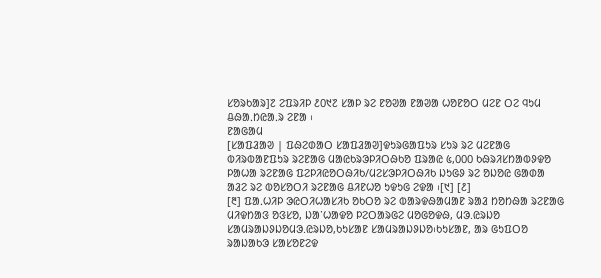ᱥᱚᱨᱠᱟᱨ]᱗ ᱮᱯᱨᱤᱞ ᱒᱐᱑᱗ ᱥᱟᱞ ᱨᱮ ᱱᱚᱣᱟ ᱱᱟᱣᱟ ᱦᱚᱱᱚᱛ ᱢᱮᱱ ᱛᱮ ᱧᱩᱢ ᱪᱷᱟᱹᱴᱭᱟᱹᱨ ᱮᱱᱟ ᱾
ᱱᱟᱜᱟᱢ
[ᱥᱟᱯᱲᱟᱣ | ᱯᱷᱮᱰᱟᱛ ᱥᱟᱯᱲᱟᱣ]ᱫᱩᱨᱜᱟᱯᱩᱨ ᱥᱩᱨ ᱨᱮ ᱢᱮᱱᱟᱜ ᱵᱤᱨᱵᱟᱱᱯᱩᱨ ᱨᱮᱱᱟᱜ ᱢᱟᱭᱠᱨᱳᱞᱤᱛᱷᱠᱚ ᱯᱨᱟᱭ ᱕,᱐᱐᱐ ᱠᱷᱨᱤᱥᱴᱟᱵᱽᱫᱚ ᱞᱟᱦᱟ ᱨᱮᱱᱟᱜ ᱯᱮᱞᱤᱭᱚᱛᱷᱤᱠ/ᱢᱮᱥᱳᱞᱤᱛᱷᱤᱠ ᱡᱩᱜᱽ ᱨᱮ ᱚᱡᱚᱭ ᱜᱟᱰᱟ ᱟᱲᱮ ᱨᱮ ᱵᱚᱥᱚᱛᱤ ᱨᱮᱱᱟᱜ ᱪᱤᱱᱦᱚ ᱩᱫᱩᱜ ᱮᱫᱟ ᱾[᱑] [᱒]
[᱓] ᱯᱟᱹᱦᱤᱞ ᱳᱭᱛᱤᱦᱟᱥᱤᱠ ᱚᱠᱛᱚ ᱨᱮ ᱵᱟᱨᱫᱷᱟᱢᱟᱱ ᱨᱟᱲ ᱴᱚᱴᱷᱟ ᱨᱮᱱᱟᱜ ᱢᱤᱫᱴᱟᱝ ᱚᱝᱥᱚ, ᱡᱟᱸᱦᱟᱫᱚ ᱞᱮᱛᱟᱨᱜᱮ ᱢᱚᱜᱚᱫᱷ, ᱢᱳ.ᱭᱨᱡᱚ ᱥᱟᱢᱨᱟᱡᱽᱡᱚᱢᱳ.ᱭᱨᱡᱚ,ᱠᱩᱥᱟᱱ ᱥᱟᱢᱨᱟᱡᱽᱡᱚ᱾ᱠᱩᱥᱟᱱ, ᱟᱨ ᱜᱩᱯᱛᱚ ᱨᱟᱡᱟᱠᱳ ᱥᱟᱥᱚᱱᱮᱫ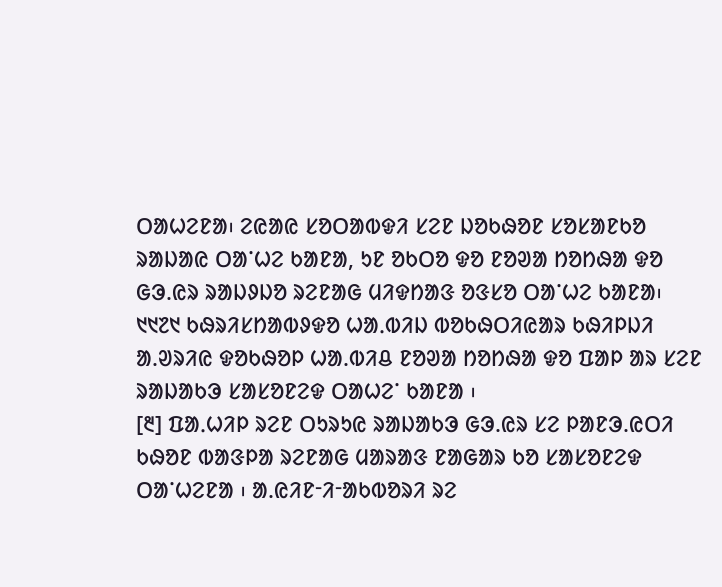ᱛᱟᱦᱮᱱᱟ᱾ ᱮᱭᱟᱭ ᱥᱚᱛᱟᱵᱫᱤ ᱥᱮᱱ ᱡᱚᱠᱷᱚᱱ ᱥᱚᱥᱟᱱᱠᱚ ᱨᱟᱡᱟᱭ ᱛᱟᱸᱦᱮ ᱠᱟᱱᱟ, ᱩᱱ ᱚᱠᱛᱚ ᱫᱚ ᱱᱚᱣᱟ ᱴᱚᱴᱷᱟ ᱫᱚ ᱜᱳ.ᱭᱨ ᱨᱟᱡᱽᱡᱚ ᱨᱮᱱᱟᱜ ᱢᱤᱫᱴᱟᱝ ᱚᱝᱥᱚ ᱛᱟᱸᱦᱮ ᱠᱟᱱᱟ᱾ ᱑᱑᱗᱑ ᱠᱷᱨᱤᱥᱴᱟᱵᱽᱫᱚ ᱦᱟᱹᱵᱤᱡ ᱵᱚᱠᱷᱛᱤᱭᱟᱨ ᱠᱷᱤᱞᱡᱤ ᱟ.ᱣᱨᱤᱭ ᱫᱚᱠᱷᱚᱞ ᱦᱟ.ᱵᱤᱪ ᱱᱚᱣᱟ ᱴᱚᱴᱷᱟ ᱫᱚ ᱯᱟᱞ ᱟᱨ ᱥᱮᱱ ᱨᱟᱡᱟᱠᱳ ᱥᱟᱥᱚᱱᱮᱫ ᱛᱟᱦᱮᱸ ᱠᱟᱱᱟ ᱾
[᱓] ᱯᱟᱹᱦᱤᱞ ᱨᱮᱱ ᱛᱩᱨᱩᱭ ᱨᱟᱡᱟᱠᱳ ᱜᱳ.ᱭᱨ ᱥᱮ ᱞᱟᱱᱳ.ᱭᱛᱤ ᱠᱷᱚᱱ ᱵᱟᱝᱞᱟ ᱨᱮᱱᱟᱜ ᱢᱟᱨᱟᱝ ᱱᱟᱜᱟᱨ ᱠᱚ ᱥᱟᱥᱚᱱᱮᱫ ᱛᱟᱸᱦᱮᱱᱟ ᱾ ᱟ.ᱭᱤᱱᱼᱤᱼᱟᱠᱵᱚᱨᱤ ᱨᱮ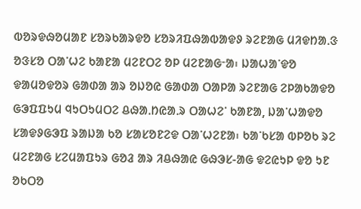ᱵᱚᱨᱫᱷᱚᱢᱟᱱ ᱥᱚᱨᱠᱟᱨᱫᱚ ᱥᱚᱨᱤᱯᱷᱟᱵᱟᱫᱽ ᱨᱮᱱᱟᱜ ᱢᱤᱫᱴᱟᱹᱝ ᱚᱝᱥᱚ ᱛᱟᱸᱦᱮ ᱠᱟᱱᱟ ᱢᱮᱱᱛᱮ ᱚᱞ ᱢᱮᱱᱟᱜᱼᱟ᱾ ᱡᱟᱦᱟᱸᱫᱚ ᱫᱟᱢᱚᱫᱚᱨ ᱜᱟᱰᱟ ᱟᱨ ᱚᱡᱚᱭ ᱜᱟᱰᱟ ᱛᱟᱞᱟ ᱨᱮᱱᱟᱜ ᱮᱞᱟᱠᱟᱫᱚ ᱜᱳᱯᱯᱩᱢ ᱧᱩᱛᱩᱢᱛᱮ ᱪᱷᱟᱹᱴᱭᱟᱹᱨ ᱛᱟᱦᱮᱸ ᱠᱟᱱᱟ, ᱡᱟᱸᱦᱟᱫᱚ ᱥᱟᱫᱽᱜᱳᱯ ᱨᱟᱡᱟ ᱠᱚ ᱥᱟᱥᱚᱱᱮᱫ ᱛᱟᱸᱦᱮᱱᱟ᱾ ᱠᱟᱸᱠᱥᱟ ᱵᱞᱚᱠ ᱨᱮ ᱢᱮᱱᱟᱜ ᱥᱮᱢᱟᱯᱩᱨ ᱜᱚᱲ ᱟᱨ ᱤᱪᱷᱟᱭ ᱜᱷᱳᱥ-ᱟᱜ ᱫᱮᱭᱩᱞ ᱫᱚ ᱩᱱ ᱚᱠᱛᱚ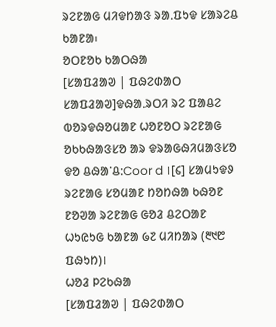ᱨᱮᱱᱟᱜ ᱢᱤᱫᱴᱟᱝ ᱨᱟᱹᱯᱩᱫ ᱥᱟᱨᱮᱪ ᱠᱟᱱᱟ᱾
ᱚᱛᱱᱚᱠ ᱠᱟᱛᱷᱟ
[ᱥᱟᱯᱲᱟᱣ | ᱯᱷᱮᱰᱟᱛ ᱥᱟᱯᱲᱟᱣ]ᱫᱷᱟᱹᱨᱛᱤ ᱨᱮ ᱯᱟᱪᱮ ᱵᱚᱨᱫᱷᱚᱢᱟᱱ ᱦᱚᱱᱚᱛ ᱨᱮᱱᱟᱜ ᱚᱠᱠᱷᱟᱝᱥᱚ ᱟᱨ ᱫᱨᱟᱜᱷᱤᱢᱟᱝᱥᱚ ᱫᱚ ᱪᱷᱟᱸᱪ:Coor d ।[᱔] ᱥᱟᱢᱩᱫᱽ ᱨᱮᱱᱟᱜ ᱥᱚᱢᱟᱱ ᱴᱚᱴᱷᱟ ᱠᱷᱚᱱ ᱱᱚᱣᱟ ᱨᱮᱱᱟᱜ ᱜᱚᱲ ᱪᱮᱛᱟᱱ ᱦᱩᱭᱩᱜ ᱠᱟᱱᱟ ᱙᱗ ᱢᱤᱴᱟᱨ (᱓᱑᱘ ᱯᱷᱩᱴ)।
ᱦᱚᱲ ᱞᱮᱠᱷᱟ
[ᱥᱟᱯᱲᱟᱣ | ᱯᱷᱮᱰᱟᱛ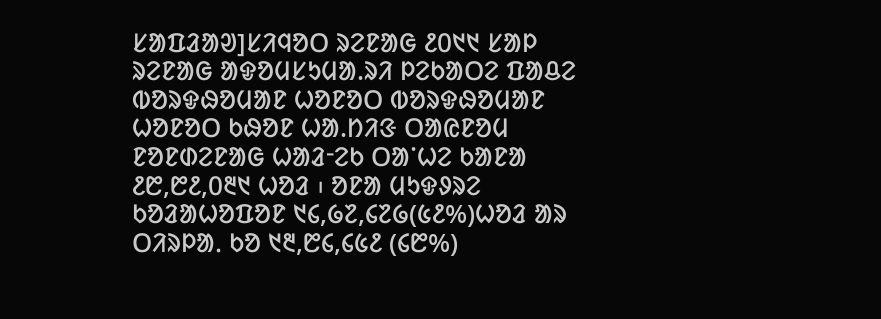ᱥᱟᱯᱲᱟᱣ]ᱥᱤᱧᱚᱛ ᱨᱮᱱᱟᱜ ᱒᱐᱑᱑ ᱥᱟᱞ ᱨᱮᱱᱟᱜ ᱟᱫᱚᱢᱥᱩᱢᱟ.ᱨᱤ ᱞᱮᱠᱟᱛᱮ ᱯᱟᱪᱮ ᱵᱚᱨᱫᱷᱚᱢᱟᱱ ᱦᱚᱱᱚᱛ ᱵᱚᱨᱫᱷᱚᱢᱟᱱ ᱦᱚᱱᱚᱛ ᱠᱷᱚᱱ ᱦᱟ.ᱴᱤᱝ ᱛᱟᱭᱱᱚᱢ ᱱᱚᱱᱰᱮᱱᱟᱜ ᱦᱟᱲᱼᱮᱠ ᱛᱟᱸᱦᱮ ᱠᱟᱱᱟ ᱒᱘,᱘᱒,᱐᱓᱑ ᱦᱚᱲ ᱾ ᱚᱱᱟ ᱢᱩᱫᱽᱨᱮ ᱠᱚᱲᱟᱦᱚᱯᱚᱱ ᱑᱔,᱙᱗,᱔᱗᱙(᱕᱒%)ᱦᱚᱲ ᱟᱨ ᱛᱤᱨᱞᱟᱹ ᱠᱚ ᱑᱓,᱘᱔,᱔᱕᱒ (᱔᱘%)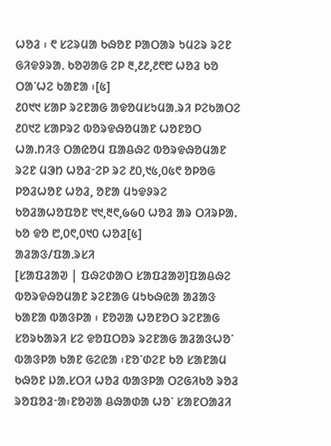ᱦᱚᱲ ᱾ ᱖ ᱥᱮᱨᱢᱟ ᱠᱷᱚᱱ ᱞᱟᱛᱟᱨ ᱩᱢᱮᱨ ᱨᱮᱱ ᱜᱤᱫᱽᱨᱟᱹ ᱠᱚᱣᱟᱜ ᱮᱞ ᱓,᱒᱒,᱒᱖᱘ ᱦᱚᱲ ᱠᱚ ᱛᱟᱸᱦᱮ ᱠᱟᱱᱟ ᱾[᱕]
᱒᱐᱑᱑ ᱥᱟᱞ ᱨᱮᱱᱟᱜ ᱟᱫᱚᱢᱥᱩᱢᱟᱹᱨᱤ ᱞᱮᱠᱟᱛᱮ ᱒᱐᱑᱗ ᱥᱟᱞᱨᱮ ᱵᱚᱨᱫᱷᱚᱢᱟᱱ ᱦᱚᱱᱚᱛ ᱦᱟ.ᱴᱤᱝ ᱛᱟᱭᱚᱢ ᱯᱟᱪᱷᱮ ᱵᱚᱨᱫᱷᱚᱢᱟᱱ ᱨᱮᱱ ᱢᱳᱴ ᱦᱚᱲᱼᱮᱞ ᱨᱮ ᱒᱐,᱑᱕,᱐᱕᱖ ᱚᱞᱚᱜ ᱞᱚᱲᱦᱚᱱ ᱦᱚᱲ, ᱚᱱᱟ ᱢᱩᱫᱽᱨᱮ ᱠᱚᱲᱟᱦᱚᱯᱚᱱ ᱑᱑,᱓᱖,᱙᱙᱐ ᱦᱚᱲ ᱟᱨ ᱛᱤᱨᱞᱟ. ᱠᱚ ᱫᱚ ᱘,᱐᱖,᱐᱑᱐ ᱦᱚᱲ[᱕]
ᱟᱲᱟᱝ/ᱯᱟᱹᱨᱥᱤ
[ᱥᱟᱯᱲᱟᱣ | ᱯᱷᱮᱰᱟᱛ ᱥᱟᱯᱲᱟᱣ]ᱯᱟᱪᱷᱮ ᱵᱚᱨᱫᱷᱚᱢᱟᱱ ᱨᱮᱱᱟᱜ ᱢᱩᱠᱷᱭᱟ ᱟᱲᱟᱝ ᱠᱟᱱᱟ ᱵᱟᱝᱞᱟ ᱾ ᱱᱚᱣᱟ ᱦᱚᱱᱚᱛ ᱨᱮᱱᱟᱜ ᱥᱚᱨᱠᱟᱨᱤ ᱥᱮ ᱫᱚᱯᱛᱚᱨ ᱨᱮᱱᱟᱜ ᱟᱲᱟᱝᱦᱚᱸ ᱵᱟᱝᱞᱟ ᱠᱟᱱ ᱜᱮᱭᱟ ᱾ᱱᱚᱸᱰᱮᱱ ᱠᱚ ᱥᱟᱱᱟᱢ ᱠᱷᱚᱱ ᱡᱟ.ᱥᱛᱤ ᱦᱚᱲ ᱵᱟᱝᱞᱟ ᱛᱮᱜᱤᱠᱚ ᱨᱚᱲ ᱨᱚᱯᱚᱲᱼᱟ᱾ᱱᱚᱣᱟ ᱪᱷᱟᱰᱟ ᱦᱚᱸ ᱥᱟᱱᱛᱟᱲᱤ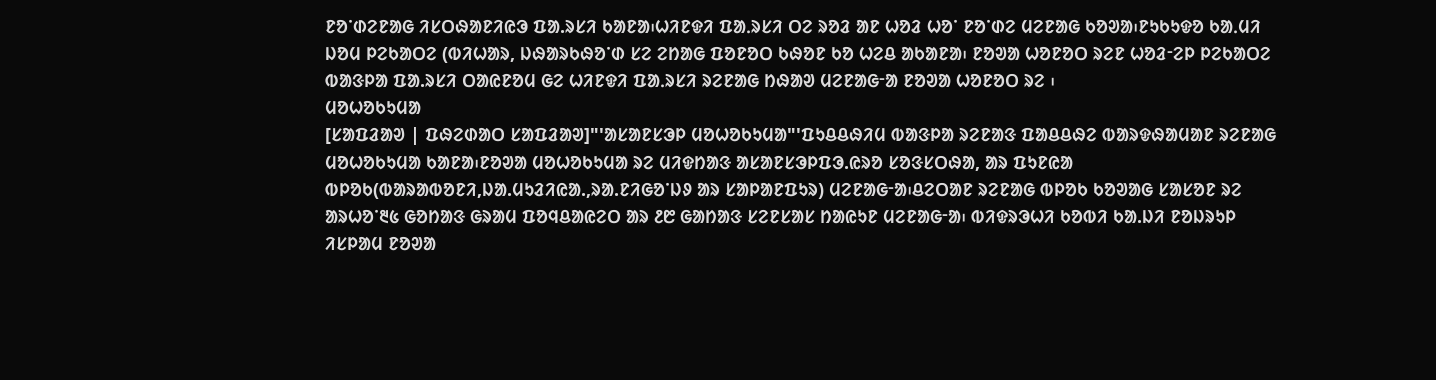ᱱᱚᱸᱰᱮᱱᱟᱜ ᱤᱥᱛᱷᱟᱱᱤᱭᱳ ᱯᱟ.ᱨᱥᱤ ᱠᱟᱱᱟ᱾ᱦᱤᱱᱫᱤ ᱯᱟᱹᱨᱥᱤ ᱛᱮ ᱨᱚᱲ ᱟᱱ ᱦᱚᱲ ᱦᱚᱸ ᱱᱚᱸᱰᱮ ᱢᱮᱱᱟᱜ ᱠᱚᱣᱟ᱾ᱱᱩᱠᱩᱫᱚ ᱠᱟᱹᱢᱤ ᱡᱚᱢ ᱞᱮᱠᱟᱛᱮ (ᱵᱤᱦᱟᱨ, ᱡᱷᱟᱨᱠᱷᱚᱸᱰ ᱥᱮ ᱮᱴᱟᱜ ᱯᱚᱱᱚᱛ ᱠᱷᱚᱱ ᱠᱚ ᱦᱮᱪ ᱟᱠᱟᱱᱟ᱾ ᱱᱚᱣᱟ ᱦᱚᱱᱚᱛ ᱨᱮᱱ ᱦᱚᱲᱼᱮᱞ ᱞᱮᱠᱟᱛᱮ ᱵᱟᱝᱞᱟ ᱯᱟ.ᱨᱥᱤ ᱛᱟᱭᱱᱚᱢ ᱜᱮ ᱦᱤᱱᱫᱤ ᱯᱟᱹᱨᱥᱤ ᱨᱮᱱᱟᱜ ᱴᱷᱟᱣ ᱢᱮᱱᱟᱜᱼᱟ ᱱᱚᱣᱟ ᱦᱚᱱᱚᱛ ᱨᱮ ᱾
ᱢᱚᱦᱚᱠᱩᱢᱟ
[ᱥᱟᱯᱲᱟᱣ | ᱯᱷᱮᱰᱟᱛ ᱥᱟᱯᱲᱟᱣ]"'ᱟᱥᱟᱱᱥᱳᱞ ᱢᱚᱦᱚᱠᱩᱢᱟ"'ᱯᱩᱪᱪᱷᱤᱢ ᱵᱟᱝᱞᱟ ᱨᱮᱱᱟᱝ ᱯᱟᱪᱪᱷᱮ ᱵᱟᱨᱫᱷᱟᱢᱟᱱ ᱨᱮᱱᱟᱜ ᱢᱚᱦᱚᱠᱩᱢᱟ ᱠᱟᱱᱟ᱾ᱱᱚᱣᱟ ᱢᱚᱦᱚᱠᱩᱢᱟ ᱨᱮ ᱢᱤᱫᱴᱟᱝ ᱟᱥᱟᱱᱥᱳᱞᱯᱳ.ᱭᱨᱚ ᱥᱚᱝᱥᱛᱷᱟ, ᱟᱨ ᱯᱩᱱᱭᱟ ᱵᱞᱚᱠ(ᱵᱟᱨᱟᱵᱚᱱᱤ,ᱡᱟ.ᱢᱩᱲᱤᱭᱟ.,ᱨᱟ.ᱱᱤᱜᱚᱸᱡᱽ ᱟᱨ ᱥᱟᱞᱟᱱᱯᱩᱨ) ᱢᱮᱱᱟᱜᱼᱟ᱾ᱪᱮᱛᱟᱱ ᱨᱮᱱᱟᱜ ᱵᱞᱚᱠ ᱠᱚᱣᱟᱜ ᱥᱟᱥᱚᱱ ᱨᱮ ᱟᱨᱦᱚᱸ᱓᱕ ᱜᱚᱴᱟᱝ ᱜᱨᱟᱢ ᱯᱚᱧᱪᱟᱭᱮᱛ ᱟᱨ ᱒᱘ ᱜᱟᱴᱟᱝ ᱥᱮᱱᱥᱟᱥ ᱴᱟᱭᱩᱱ ᱢᱮᱱᱟᱜᱼᱟ᱾ ᱵᱤᱫᱨᱳᱦᱤ ᱠᱚᱵᱤ ᱠᱟ.ᱡᱤ ᱱᱚᱡᱨᱩᱞ ᱤᱥᱞᱟᱢ ᱱᱚᱣᱟ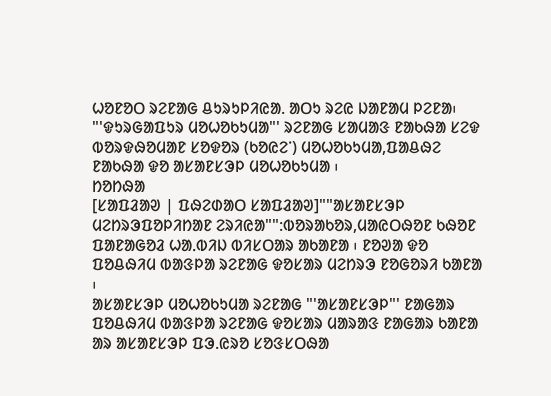ᱦᱚᱱᱚᱛ ᱨᱮᱱᱟᱜ ᱪᱩᱨᱩᱞᱤᱭᱟ. ᱟᱛᱩ ᱨᱮᱭ ᱡᱟᱱᱟᱢ ᱞᱮᱱᱟ᱾
"'ᱫᱩᱨᱜᱟᱯᱩᱨ ᱢᱚᱦᱚᱠᱩᱢᱟ"' ᱨᱮᱱᱟᱜ ᱥᱟᱢᱟᱝ ᱱᱟᱠᱷᱟ ᱥᱮᱫ ᱵᱚᱨᱫᱷᱚᱢᱟᱱ ᱥᱚᱫᱚᱨ (ᱠᱚᱭᱮᱸ) ᱢᱚᱦᱚᱠᱩᱢᱟ,ᱯᱟᱪᱷᱮ ᱱᱟᱠᱷᱟ ᱫᱚ ᱟᱥᱟᱱᱥᱳᱞ ᱢᱚᱦᱚᱠᱩᱢᱟ ᱾
ᱴᱚᱴᱷᱟ
[ᱥᱟᱯᱲᱟᱣ | ᱯᱷᱮᱰᱟᱛ ᱥᱟᱯᱲᱟᱣ]""ᱟᱥᱟᱱᱥᱳᱞ ᱢᱮᱴᱨᱳᱯᱚᱞᱤᱴᱟᱱ ᱮᱨᱤᱭᱟ"":ᱵᱚᱨᱟᱠᱚᱨ,ᱢᱟᱭᱛᱷᱚᱱ ᱠᱷᱚᱱ ᱯᱟᱱᱟᱜᱚᱲ ᱦᱟᱹᱵᱤᱡ ᱵᱤᱥᱛᱟᱨ ᱟᱠᱟᱱᱟ ᱾ ᱱᱚᱣᱟ ᱫᱚ ᱯᱚᱪᱷᱤᱢ ᱵᱟᱝᱞᱟ ᱨᱮᱱᱟᱜ ᱫᱚᱥᱟᱨ ᱢᱮᱴᱨᱳ ᱱᱚᱜᱚᱨᱤ ᱠᱟᱱᱟ ᱾
ᱟᱥᱟᱱᱥᱳᱞ ᱢᱚᱦᱚᱠᱩᱢᱟ ᱨᱮᱱᱟᱜ "'ᱟᱥᱟᱱᱥᱳᱞ"' ᱱᱟᱜᱟᱨ ᱯᱚᱪᱷᱤᱢ ᱵᱟᱝᱞᱟ ᱨᱮᱱᱟᱜ ᱫᱚᱥᱟᱨ ᱢᱟᱨᱟᱝ ᱱᱟᱜᱟᱨ ᱠᱟᱱᱟ ᱟᱨ ᱟᱥᱟᱱᱥᱳᱞ ᱯᱳ.ᱭᱨᱚ ᱥᱚᱝᱥᱛᱷᱟ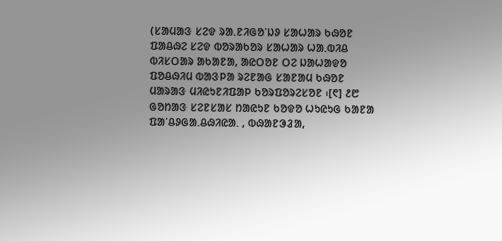(ᱥᱟᱢᱟᱝ ᱥᱮᱫ ᱨᱟ.ᱱᱤᱜᱚᱸᱡᱽ ᱥᱟᱦᱟᱨ ᱠᱷᱚᱱ ᱯᱟᱪᱷᱮ ᱥᱮᱫ ᱵᱚᱨᱟᱠᱚᱨ ᱥᱟᱦᱟᱨ ᱦᱟ.ᱵᱤᱪ ᱵᱤᱥᱛᱟᱨ ᱟᱠᱟᱱᱟ, ᱟᱭᱛᱚᱱ ᱛᱮ ᱡᱟᱦᱟᱫᱚ ᱯᱚᱪᱷᱤᱢ ᱵᱟᱝᱞᱟ ᱨᱮᱱᱟᱜ ᱥᱟᱱᱟᱢ ᱠᱷᱚᱱ ᱢᱟᱨᱟᱝ ᱢᱤᱭᱩᱱᱤᱯᱟᱞ ᱠᱚᱨᱯᱚᱨᱮᱥᱚᱱ ᱾[᱖] ᱒᱘ ᱜᱚᱴᱟᱝ ᱥᱮᱱᱥᱟᱥ ᱴᱟᱭᱩᱱ ᱠᱚᱫᱚ ᱦᱩᱭᱩᱜ ᱠᱟᱱᱟ ᱯᱟᱸᱪᱽᱜᱟ.ᱪᱷᱤᱭᱟ. , ᱵᱷᱟᱱᱳᱲᱟ,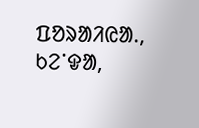ᱯᱚᱨᱟᱤᱭᱟ., ᱠᱮᱸᱫᱟ,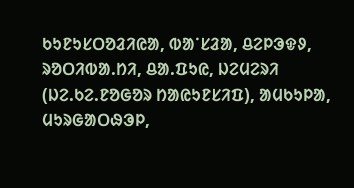ᱠᱩᱱᱩᱥᱛᱚᱲᱤᱭᱟ, ᱵᱟᱸᱥᱲᱟ, ᱪᱮᱞᱳᱫᱽ, ᱨᱚᱛᱤᱵᱟ.ᱴᱤ, ᱪᱟ.ᱯᱩᱭ, ᱡᱮᱢᱮᱨᱤ (ᱡᱮ.ᱠᱮ.ᱱᱚᱜᱚᱨ ᱴᱟᱭᱩᱱᱥᱤᱯ), ᱟᱢᱠᱩᱞᱟ, ᱢᱩᱨᱜᱟᱛᱷᱳᱞ,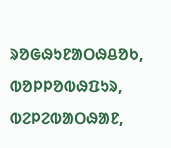ᱨᱚᱜᱷᱩᱱᱟᱛᱷᱪᱚᱠ, ᱵᱚᱞᱞᱚᱵᱷᱯᱩᱨ, ᱵᱮᱞᱮᱵᱟᱛᱷᱟᱱ,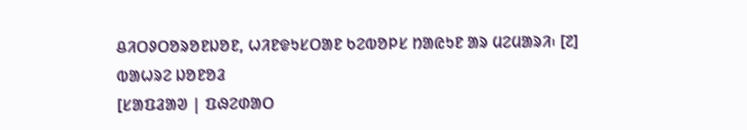ᱪᱤᱛᱽᱛᱚᱨᱚᱱᱡᱚᱱ, ᱦᱤᱱᱫᱩᱥᱛᱟᱱ ᱠᱮᱵᱚᱞᱥ ᱴᱟᱭᱩᱱ ᱟᱨ ᱢᱮᱢᱟᱨᱤ᱾ [᱗]
ᱵᱟᱦᱨᱮ ᱡᱚᱱᱚᱲ
[ᱥᱟᱯᱲᱟᱣ | ᱯᱷᱮᱰᱟᱛ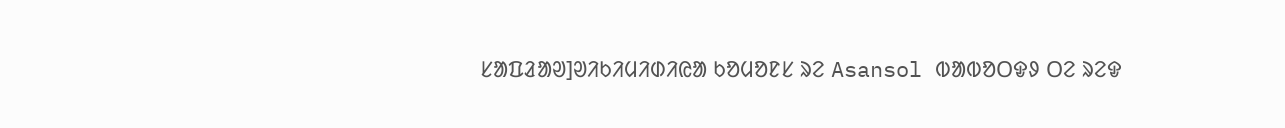ᱥᱟᱯᱲᱟᱣ]ᱣᱤᱠᱤᱢᱤᱰᱤᱭᱟ ᱠᱚᱢᱚᱱᱥ ᱨᱮ Asansol ᱵᱟᱵᱚᱛᱫᱽ ᱛᱮ ᱨᱮᱫ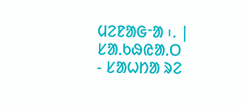ᱢᱮᱱᱟᱜᱼᱟ ᱾. |
ᱥᱟᱹᱠᱷᱭᱟᱹᱛ
- ᱥᱟᱦᱴᱟ ᱨᱮ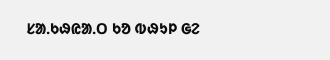ᱥᱟᱹᱠᱷᱭᱟᱹᱛ ᱠᱚ ᱵᱷᱩᱞ ᱜᱮ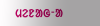ᱢᱮᱱᱟᱜᱼᱟ